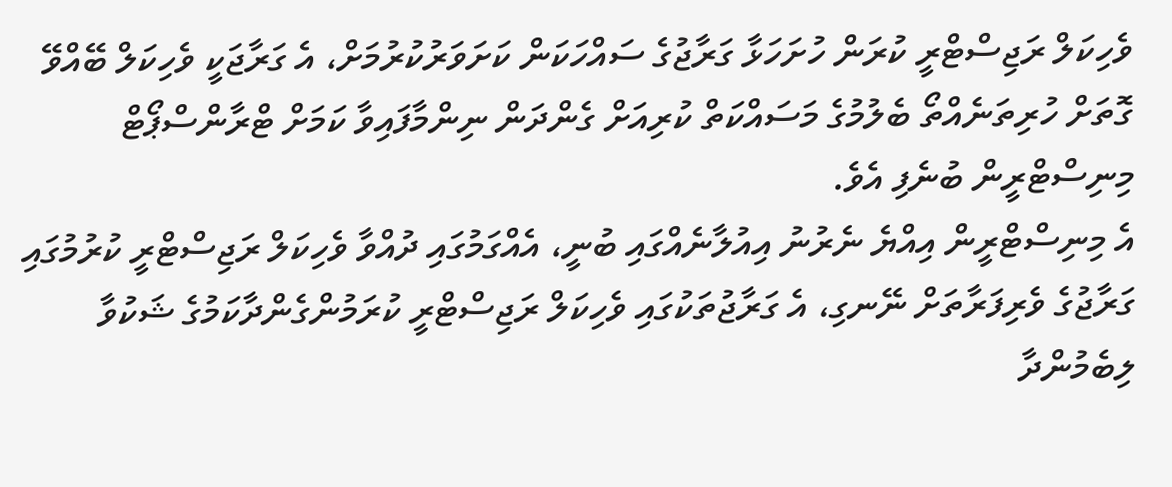ވެހިކަލް ރަޖިސްޓްރީ ކުރަން ހުށަހަޅާ ގަރާޖުގެ ސައްހަކަން ކަށަވަރުކުރުމަށް، އެ ގަރާޖަކީ ވެހިކަލް ބޭއްވޭ ގޮތަށް ހުރިތަނެއްތޯ ބެލުމުގެ މަސައްކަތް ކުރިއަށް ގެންދަން ނިންމާފައިވާ ކަމަށް ޓްރާންސްޕޯޓް މިނިސްޓްރީން ބުނެފި އެވެ.
އެ މިނިސްޓްރީން އިއްޔެ ނެރުނު އިއުލާނެއްގައި ބުނީ، އެއްގަމުގައި ދުއްވާ ވެހިކަލް ރަޖިސްޓްރީ ކުރުމުގައި ގަރާޖުގެ ވެރިފަރާތަށް ނޭނގި، އެ ގަރާޖުތަކުގައި ވެހިކަލް ރަޖިސްޓްރީ ކުރަމުންގެންދާކަމުގެ ޝަކުވާ ލިބެމުންދާ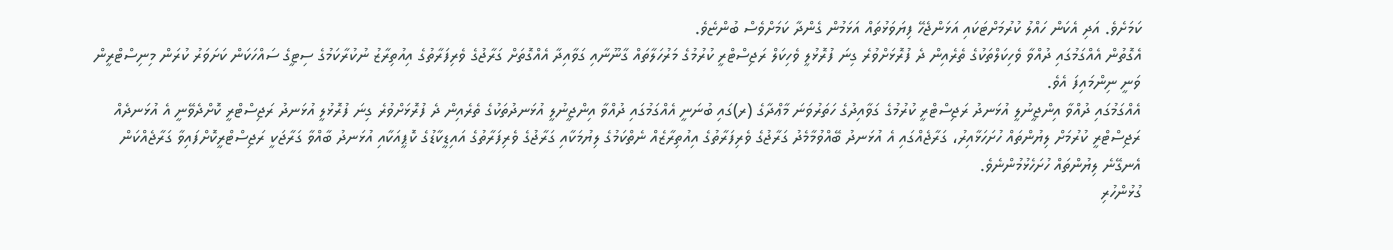ކަމަށެވެ. އަދި އެކަން ހައްލު ކުރުމަށްޓަކައި އަޅަންޖެހޭ ފިޔަވަޅުތައް އަޅަމުން ގެންދާ ކަމަށްވެސް ބުންޏެވެ.
އެގޮތުން އެއްގަމުގައި ދުއްވާ ވެހިކަލްތަކުގެ ތެރެއިން ދެ ފުރޮޅަށްވުރެ ގިނަ ފުރޮޅުލީ ވެހިކަލް ރަޖިސްޓްރީ ކުރުމުގެ މަރުހަލާތައް ގާނޫނާއި ގަވާއިދާ އެއްގޮތަށް ގަރާޖުގެ ވެރިފަރާތުގެ އިއުތިރާޒު ނުކުރާކަމުގެ ސިޓީގެ ސައްހަކަން ކަށަވަރު ކުރަން މިނިސްޓްރީން ވަނީ ނިންމައިފަ އެވެ.
އެއްގަމުގައި ދުއްވާ އިންޖީނުލީ އުޅަނދު ރަޖިސްޓްރީ ކުރުމުގެ ގަވާއިދުގެ ހަތަރުވަނަ މާޢްދާގެ (ރ)ގައި ބުނަނީ އެއްގަމުގައި ދުއްވާ އިންޖީނުލީ އުޅަނދުތަކުގެ ތެރެއިން ދެ ފުރޮޅަށްވުރެ ގިނަ ފުރޮޅުލީ އުޅަނދު ރަޖިސްޓްރީ ކޮށްދެވޭނީ އެ އުޅަނދެއް ރަޖިސްޓްރީ ކުރުމަށް ލިޔުންތައް ހުށަހަޅާއިރު، ގަރާޖެއްގައި އެ އުޅަނދު ބޭއްވުމާމެދު ގަރާޖުގެ ވެރިފަރާތުގެ އިއުތިރާޒެއް ނެތްކަމުގެ ލިޔުމަކާއި ގަރާޖުގެ ވެރިފަރާތުގެ އައިޑީކާޑުގެ ކޮޕީއަކާއި އުޅަނދު ބާއްވާ ގަރާޖަކީ ރަޖިސްޓްރީކޮށްފައިވާ ގަރާޖެއްކަން އެނގޭނެ ލިޔުންތައް ހުށަހެޅުމުންނެވެ.
ގުޅުންހުރި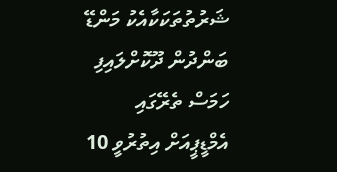ޝަރުތުތަކަކާއެކު މަންޑޭ ބަންދުން ދޫކޮށްލައިފި
ހަމަސް ތެރޭގައި އެމްޑީޕީއަށް އިތުރުވީ 10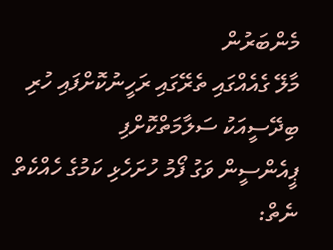މެންބަރުން
މާލޭ ގެއެއްގައި ތެރޭގައި ރަހީނުކޮށްފައި ހުރި ބިދޭސީއަކު ސަލާމަތްކޮށްފި
ޕީއެންސީން ވަގު ފޯމު ހުށަހެޅި ކަމުގެ ހެއްކެތް ނެތް: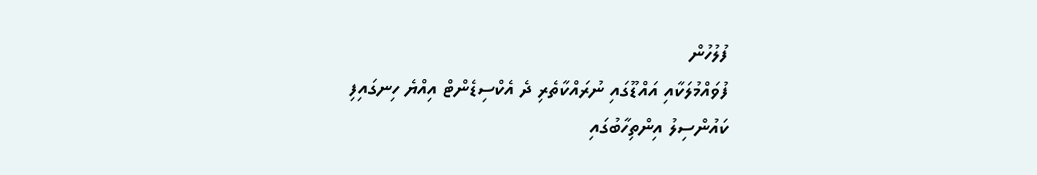ފުލުހުން
ފުވައްމުލަކާއި އައްޑޫގައި ނުރައްކާތެރި ދެ އެކްސިޑެންޓް އިއްޔެ ހިނގައިފި
ކައުންސިލު އިންތިހާބުގައި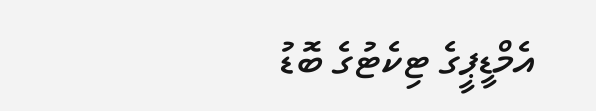އެމްޑީޕީގެ ޓިކެޓުގެ ބޮޑު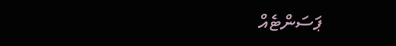ޕަސަންޓެއް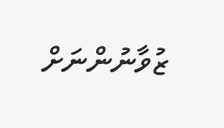ޒުވާނުންނަށް